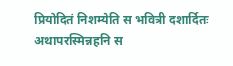प्रियोदितं निशम्येति स भवित्री दशार्दितः
अथापरस्मिन्नहनि स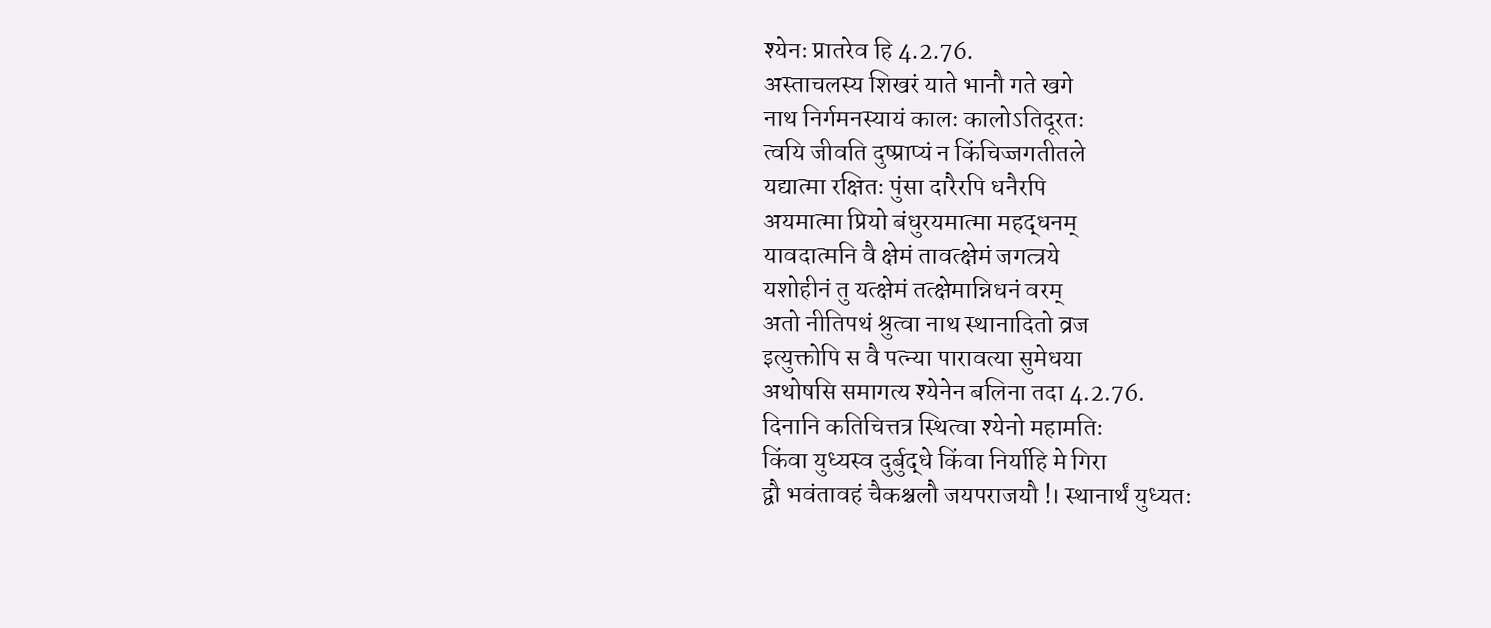श्येनः प्रातरेव हि 4.2.76.
अस्ताचलस्य शिखरं याते भानौ गते खगे
नाथ निर्गमनस्यायं कालः कालोऽतिदूरतः
त्वयि जीवति दुष्प्राप्यं न किंचिज्जगतीतले
यद्यात्मा रक्षितः पुंसा दारैरपि धनैरपि
अयमात्मा प्रियो बंधुरयमात्मा महद्धनम्
यावदात्मनि वै क्षेमं तावत्क्षेमं जगत्त्रये
यशोहीनं तु यत्क्षेमं तत्क्षेमान्निधनं वरम्
अतो नीतिपथं श्रुत्वा नाथ स्थानादितो व्रज
इत्युक्तोपि स वै पत्न्या पारावत्या सुमेधया
अथोषसि समागत्य श्येनेन बलिना तदा 4.2.76.
दिनानि कतिचित्तत्र स्थित्वा श्येनो महामतिः
किंवा युध्यस्व दुर्बुद्धे किंवा निर्याहि मे गिरा
द्वौ भवंतावहं चैकश्चलौ जयपराजयौ !। स्थानार्थं युध्यतः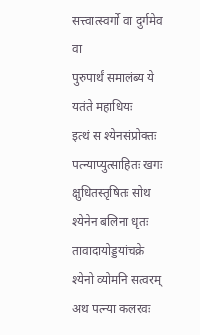सत्त्वात्स्वर्गो वा दुर्गमेव वा
पुरुपार्थं समालंब्य ये यतंते महाधियः
इत्थं स श्येनसंप्रोक्तः पत्न्याप्युत्साहितः खगः
क्षुधितस्तृषितः सोथ श्येनेन बलिना धृतः
तावादायोड्डयांचक्रे श्येनो व्योमनि सत्वरम्
अथ पत्न्या कलरवः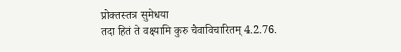प्रोक्तस्तत्र सुमेधया
तदा हितं ते वक्ष्यामि कुरु चैवाविचारितम् 4.2.76.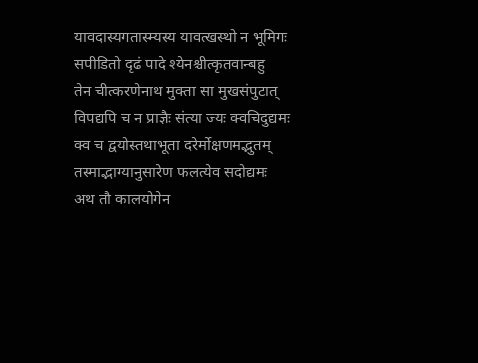यावदास्यगतास्म्यस्य यावत्खस्थो न भूमिगः
सपीडितो दृढं पादे श्येनश्चीत्कृतवान्बहु
तेन चीत्करणेनाथ मुक्ता सा मुखसंपुटात्
विपद्यपि च न प्राज्ञैः संत्या ज्यः क्वचिदुद्यमः
क्व च द्वयोस्तथाभूता दरेर्मोक्षणमद्भुतम्
तस्माद्भाग्यानुसारेण फलत्येव सदोद्यमः
अथ तौ कालयोगेन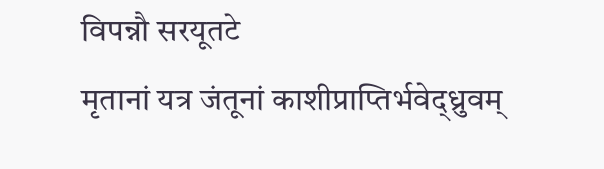विपन्नौ सरयूतटे
मृतानां यत्र जंतूनां काशीप्राप्तिर्भवेद्ध्रुवम्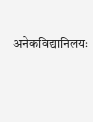अनेकविद्यानिलयः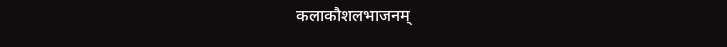कलाकौशलभाजनम्